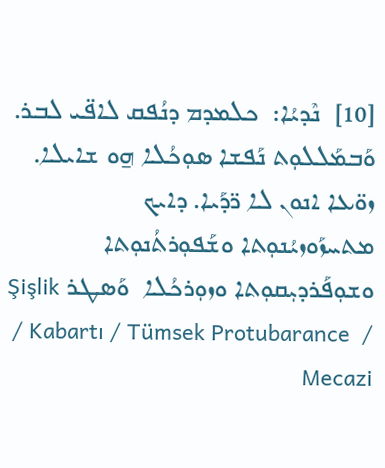[10]  ܢܶܕܝܳܐ:  ܟܠܡܕܡ ܕܢܳܦܩ ܠܐܦ̈ܝ ܠܒܪ. ܘܰܒܡܰܠܠܘܼܬ ܢܰܦܫܐ ܣܘܼܟܳܠܐ ܗ̱ܘ ܫܐܝܠܐ. ܙܘ̈ܥܐ ܐܢܘܢ ܠܐ ܪ̈ܕܰܝܐ. ܕܐܝܟ ܡܬܚܙܰܘܙܝܳܢܘܼܬܐ ܘܫܰܦܘܼܪܬܳܢܘܼܬܐ ܘܫܘܼܦܰܪܕܝܼܩܘܼܬܐ ܘܙܘܼܪܟܳܠܐ  ܘܰܣܛܪ Şişlik / Kabartı / Tümsek Protubarance  / Mecazi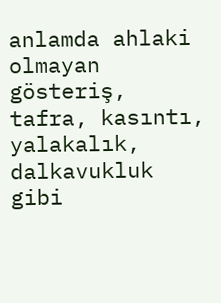anlamda ahlaki olmayan gösteriş, tafra, kasıntı, yalakalık, dalkavukluk gibi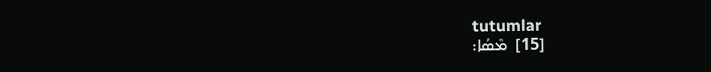tutumlar
[15]  ܡܶܣܳܐ: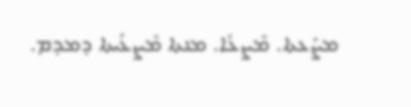ܡܨܰܥܬܐ. ܡܶܨܥܳܐ. ܡܢܬܐ ܡܶܨܥܳܝܬܐ ܕܡܕܡ.